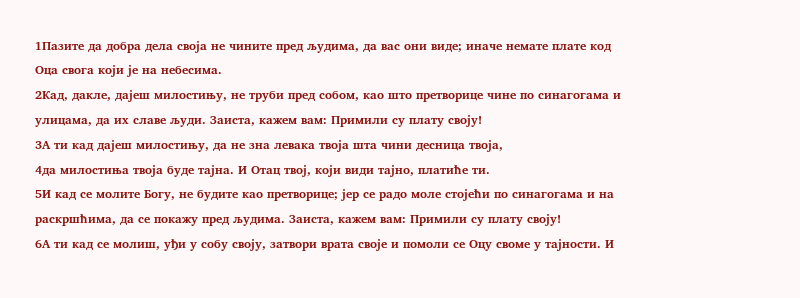1Пазите да добра дела своја не чините пред људима, да вас они виде; иначе немате плате код Оца свога који је на небесима.
2Кад, дакле, дајеш милостињу, не труби пред собом, као што претворице чине по синагогама и улицама, да их славе људи. Заиста, кажем вам: Примили су плату своју!
3А ти кад дајеш милостињу, да не зна левака твоја шта чини десница твоја,
4да милостиња твоја буде тајна. И Отац твој, који види тајно, платиће ти.
5И кад се молите Богу, не будите као претворице; јер се радо моле стојећи по синагогама и на раскршћима, да се покажу пред људима. Заиста, кажем вам: Примили су плату своју!
6А ти кад се молиш, уђи у собу своју, затвори врата своје и помоли се Оцу своме у тајности. И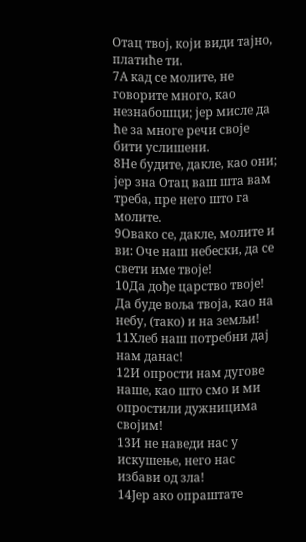Отац твој, који види тајно, платиће ти.
7А кад се молите, не говорите много, као незнабошци; јер мисле да ће за многе речи своје бити услишени.
8Не будите, дакле, као они; јер зна Отац ваш шта вам треба, пре него што га молите.
9Овако се, дакле, молите и ви: Оче наш небески, да се свети име твоје!
10Да дође царство твоје! Да буде воља твоја, као на небу, (тако) и на земљи!
11Хлеб наш потребни дај нам данас!
12И опрости нам дугове наше, као што смо и ми опростили дужницима својим!
13И не наведи нас у искушење, него нас избави од зла!
14Јер ако опраштате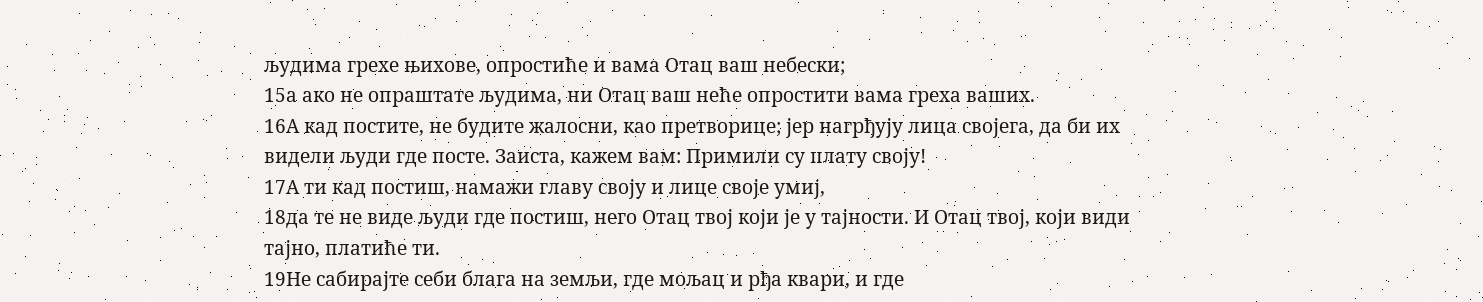људима грехе њихове, опростиће и вама Отац ваш небески;
15а ако не опраштате људима, ни Отац ваш неће опростити вама греха ваших.
16А кад постите, не будите жалосни, као претворице; јер нагрђују лица својега, да би их видели људи где посте. Заиста, кажем вам: Примили су плату своју!
17А ти кад постиш, намажи главу своју и лице своје умиј,
18да те не виде људи где постиш, него Отац твој који је у тајности. И Отац твој, који види тајно, платиће ти.
19Не сабирајте себи блага на земљи, где мољац и рђа квари, и где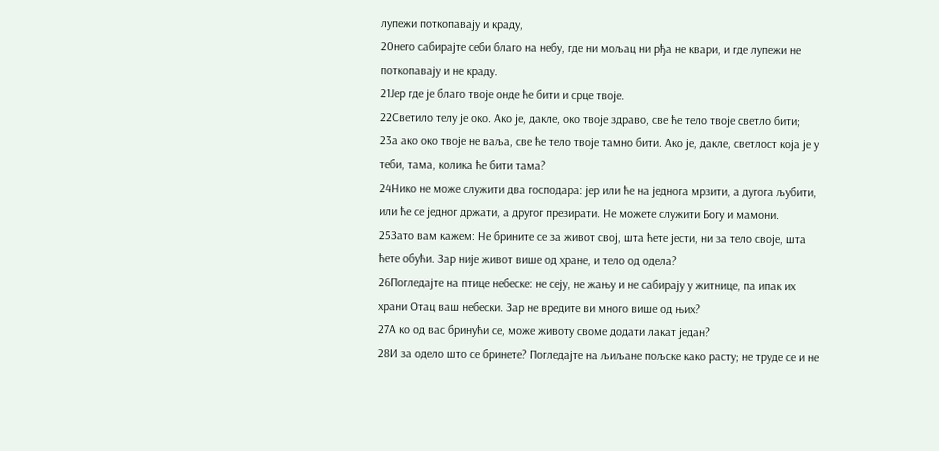лупежи поткопавају и краду,
20него сабирајте себи благо на небу, где ни мољац ни рђа не квари, и где лупежи не поткопавају и не краду.
21Јер где је благо твоје онде ће бити и срце твоје.
22Светило телу је око. Ако је, дакле, око твоје здраво, све ће тело твоје светло бити;
23а ако око твоје не ваља, све ће тело твоје тамно бити. Ако је, дакле, светлост која је у теби, тама, колика ће бити тама?
24Нико не може служити два господара: јер или ће на једнога мрзити, а дугога љубити, или ће се једног држати, а другог презирати. Не можете служити Богу и мамони.
25Зато вам кажем: Не брините се за живот свој, шта ћете јести, ни за тело своје, шта ћете обући. Зар није живот више од хране, и тело од одела?
26Погледајте на птице небеске: не сеју, не жању и не сабирају у житнице, па ипак их храни Отац ваш небески. Зар не вредите ви много више од њих?
27А ко од вас бринући се, може животу своме додати лакат један?
28И за одело што се бринете? Погледајте на љиљане пољске како расту; не труде се и не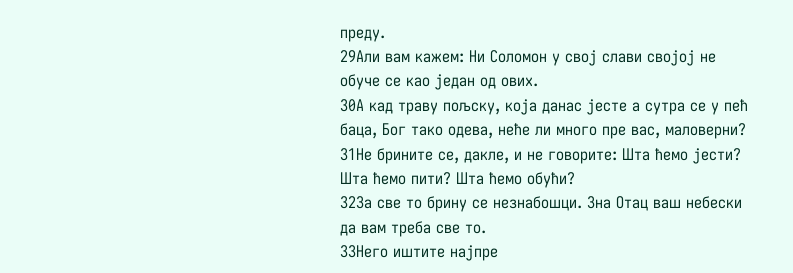преду.
29Али вам кажем: Ни Соломон у свој слави својој не обуче се као један од ових.
30А кад траву пољску, која данас јесте а сутра се у пећ баца, Бог тако одева, неће ли много пре вас, маловерни?
31Не брините се, дакле, и не говорите: Шта ћемо јести? Шта ћемо пити? Шта ћемо обући?
32За све то брину се незнабошци. Зна Отац ваш небески да вам треба све то.
33Него иштите најпре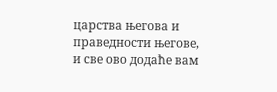царства његова и праведности његове, и све ово додаће вам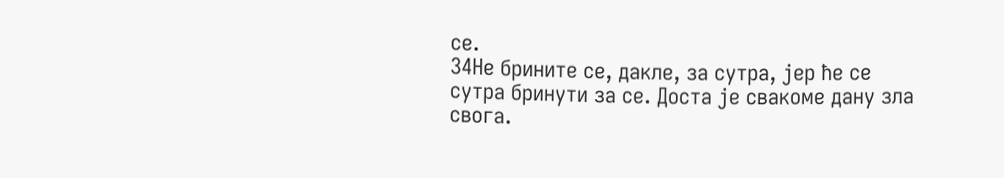се.
34Не брините се, дакле, за сутра, јер ће се сутра бринути за се. Доста је свакоме дану зла свога.